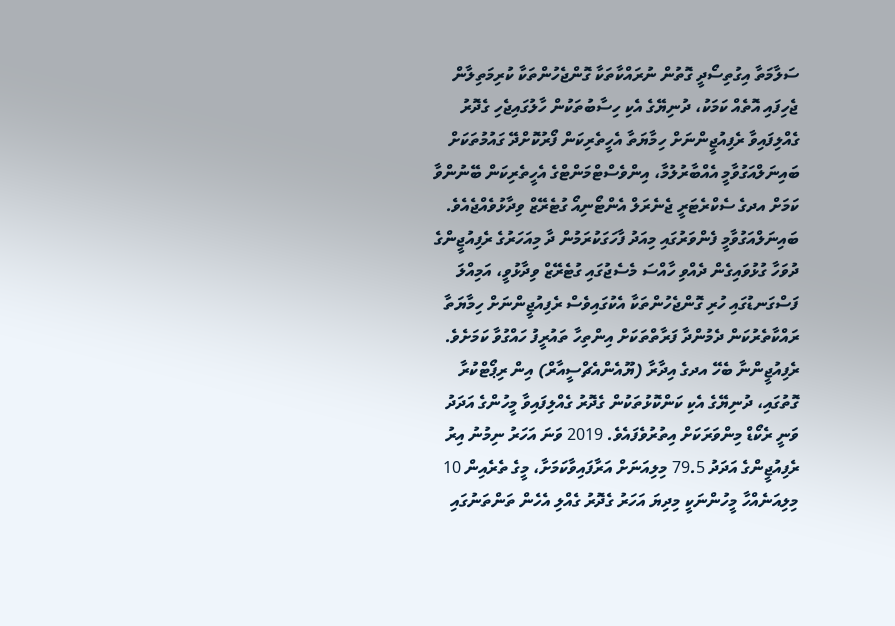ސަލާމަތާ އިގުތިސޯދީ ގޮތުން ނުރައްކާތަކާ ގޮންޖެހުންތަކާ ކުރިމަތިލާން ޖެހިފައި އޮތެއް ކަމަކު، ދުނިޔޭގެ އެކި ހިސާބުތަކުން ހާލުގައިޖެހި ގެދޮރު ގެއްލިފައިވާ ރެފިއުޖީންނަށް ހިމާޔަތާ އެހީތެރިކަން ފޯރުކޮށްދޭ ގައުމުތަކަށް ބައިނަލްއަގުވާމީ އެއްބާރުލުމާ، އިންވެސްޓްމަންޓްގެ އެހީތެރިކަން ބޭނުންވާ ކަމަށް އދގެ ސެކްރެޓަރީ ޖެނެރަލް އެންޓޯނިއޯ ގުޓެރޭޒް ވިދާޅުވެއްޖެއެވެ.
ބައިނަލްއަގުވާމީ ފެންވަރުގައި މިއަދު ފާހަގަކުރަމުން ދާ މިއަހަރުގެ ރެފިއުޖީންގެ ދުވަހާ ގުޅުވައިގެން ދެއްވި ހާއްސަ މެސެޖުގައި ގުޓެރޭޒް ވިދާޅުވީ، އަމިއްލަ ފަސްގަނޑުގައި ހުރި ގޮންޖެހުންތަކާ އެކުގައިވެސް ރެފިއުޖީންނަށް ހިމާޔަތާ ރައްކާތެރުކަން ދެމުންދާ ފަރާތްތަކަށް އިންތިހާ ތައުރީފު ހައްގުވާ ކަމަށެވެ.
ރެފިއުޖީންނާ ބެހޭ އދގެ އިދާރާ (ޔޫއެންއެޗްސީއާރް) އިން ރިޕޯޓްކުރާ ގޮތުގައި، ދުނިޔޭގެ އެކި ކަންކޮޅުތަކުން ގެދޮރު ގެއްލިފައިވާ މީހުންގެ އަދަދު ވަނީ ރެކޯޑް މިންވަރަކަށް އިތުރުވެފައެވެ. 2019 ވަނަ އަހަރު ނިމުނު އިރު ރެފިއުޖީންގެ އަދަދު 79.5 މިލިއަނަށް އަރާފައިވާކަމަށާ، މީގެ ތެރެއިން 10 މިލިއަނެއްހާ މީހުންނަކީ މިދިޔަ އަހަރު ގެދޮރު ގެއްލި އެހެން ތަންތަނުގައި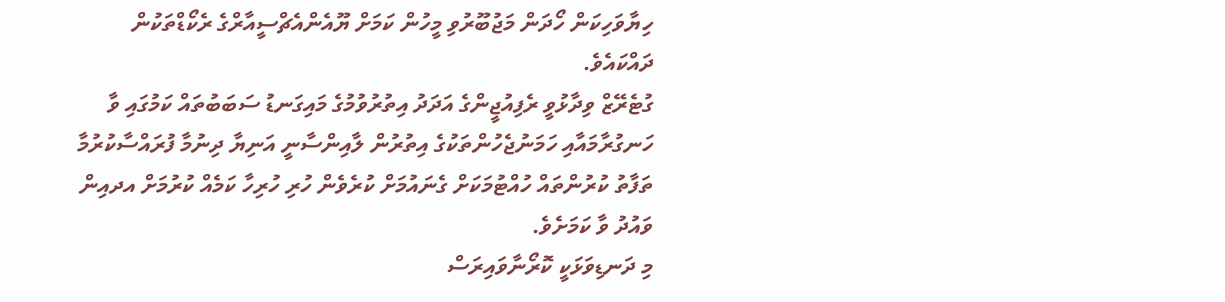ހިޔާވަހިކަން ހޯދަން މަޖުބޫރުވި މީހުން ކަމަށް ޔޫއެންއެޗްސީއާރްގެ ރެކޯޑްތަކުން ދައްކައެވެ.
ގުޓެރޭޒް ވިދާޅުވީ ރެފިއުޖީންގެ އަދަދު އިތުރުވުމުގެ މައިގަނޑު ސަބަބުތައް ކަމުގައި ވާ ހަނގުރާމައާއި ހަމަނުޖެހުންތަކުގެ އިތުރުން ލާއިންސާނީ އަނިޔާ ދިނުމާ ފުރައްސާކުރުމާ ތަފާތު ކުރުންތައް ހުއްޓުމަކަށް ގެނައުމަށް ކުރެވެން ހުރި ހުރިހާ ކަމެއް ކުރުމަށް އދއިން ވައުދު ވާ ކަމަށެވެ.
މި ދަނޑިވަޅަކީ ކޮރޯނާވައިރަސް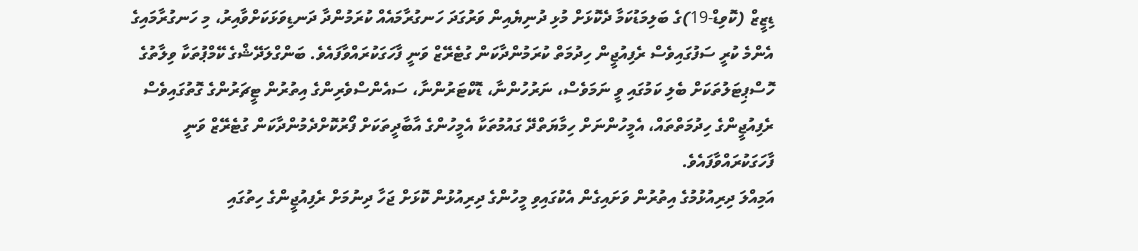ޑިޒީޒް (ކޮވިޑް-19)ގެ ބަލިމަޑުކަމާ ދެކޮޅަށް މުޅި ދުނިޔެއިން ވަރުގަދަ ހަނގުރާމައެއް ކުރަމުންދާ ދަނޑިވަޅަކަށްވާއިރު، މި ހަނގުރާމައިގެ އެންމެ ކުރީ ސަފުގައިވެސް ރެފިއުޖީން ހިދުމަތް ކުރަމުންދާކަން ގުޓެރޭޒް ވަނީ ފާހަގަކުރައްވާފައެވެ. ބަންގްލަދޭޝްގެ ކޭމްޕުތަކާ ވިލާތުގެ ހޮސްޕިޓަލުތަކަށް ބެލި ކަމުގައި ވީ ނަމަވެސް، ނަރުހުންނާ، ޑޮކްޓަރުންނާ، ސައެންސްވެރިންގެ އިތުރުން ޓީޗަރުންގެ ގޮތުގައިވެސް ރެފިއުޖީންގެ ހިދުމަތްތައް، އެމީހުންނަށް ހިމާޔަތްދޭ ގައުމުތަކާ އެމީހުންގެ އާބާދީތަކަށް ފޯރުކޮށްދެމުންދާކަން ގުޓެރޭޒް ވަނީ ފާހަގަކުރައްވާފައެވެ.
އަމިއްލަ ދިރިއުޅުމުގެ އިތުރުން ވަށައިގެން އެކުގައިވި މީހުންގެ ދިރިއުޅުން ކޮޅަށް ޖަހާ ދިނުމަށް ރެފިއުޖީންގެ ހިތުގައި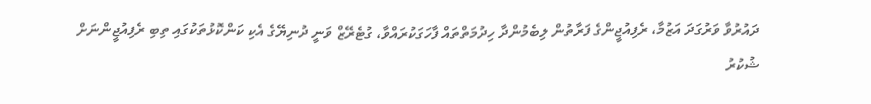ދައުރުވާ ވަރުގަދަ އަޒުމާ، ރެފިއުޖީންގެ ފަރާތުން ލިބެމުންދާ ހިދުމަތްތައް ފާހަގަކުރައްވާ، ގުޓެރޭޒް ވަނީ ދުނިޔޭގެ އެކި ކަންކޮޅުތަކުގައި ތިބި ރެފިއުޖީންނަށް ޝުކުރު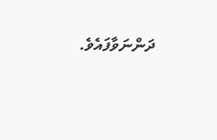ދަންނަވާފައެވެ.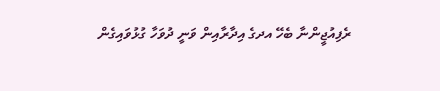ރެފިއުޖީންނާ ބެހޭ އދގެ އިދާރާއިން ވަނީ ދުވަހާ ގުޅުވައިގެން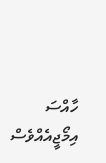ހާއްސަ އިމޯޖީއެއްވެސް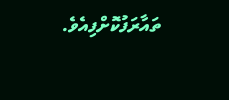ތައާރަފުކޮށްފިއެވެ.